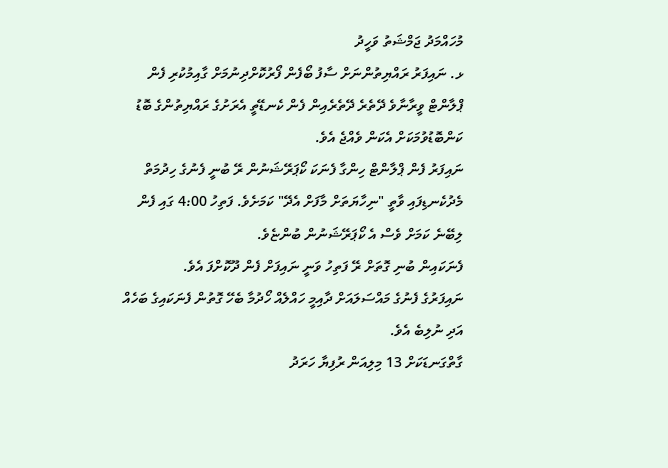މުހައްމަދު ޖަމްޝަތު ވަހީދު
ޅ. ނައިފަރު ރައްޔިތުންނަށް ސާފު ބޯފެން ފޯރުކޮށްދިނުމަށް ގާއިމުކުރި ފެން ޕްލާންޓް ވީރާނާވެ ދޭތެރެ ދޭތެރެއިން ފެން ކެނޑޭތީ އެރަށުގެ ރައްޔިތުންގެ ބޮޑު ކަންބޮޑުވުމަކަށް އެކަން ވެއްޖެ އެވެ.
ނައިފަރު ފެން ޕްލާންޓް ހިންގާ ފެނަކަ ކޯޕަރޭޝަނުން ރޭ ބުނީ ފެނުގެ ހިދުމަތް މެދުކެނޑިފައި ވާތީ "ނިހާޔަތަށް މާފަށް އެދޭ" ކަމަށެވެ. ފަތިހު 4:00 ގައި ފެން ލިބޭނެ ކަމަށް ވެސް އެ ކޯޕަރޭޝަނުން ބުންޏެވެ.
ފެނަކައިން ބުނި ގޮތަށް ރޭ ފަތިހު ވަނީ ނައިފަށް ފެން ދޫކޮށްފަ އެވެ.
ނައިފަރުގެ ފެނުގެ މައްސަލައަށް ދާއިމީ ހައްލެއް ހޯދުމާ ބެހޭ ގޮތުން ފެނަކައިގެ ބަހެއް އަދި ނުލިބެ އެވެ.
ގާތްގަނޑަކަށް 13 މިލިއަން ރުފިޔާ ހަރަދު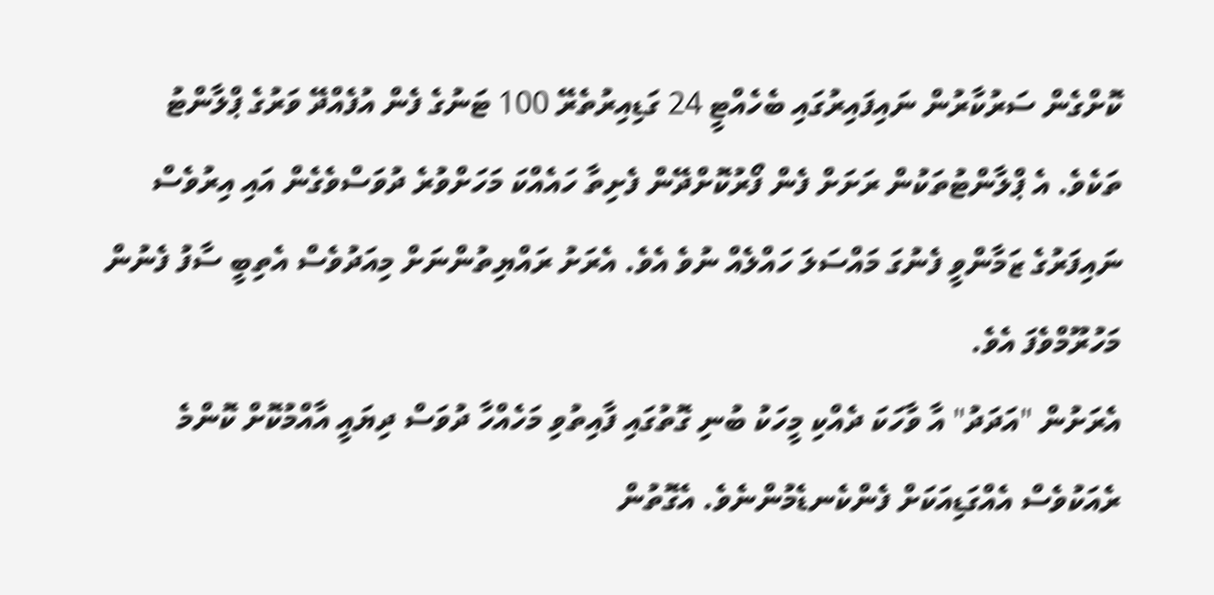ކޮށްގެން ސަރުކާރުން ނައިފައިރުގައި ބެހެއްޓީ 24 ގަޑިއިރުތެރޭ 100 ޓަނުގެ ފެން އުފެއްދޭ ވަރުގެ ޕްލާންޓު ތަކެވެ. އެ ޕްލާންޓުތަކުން ރަށަށް ފެން ފޯރުކޮށްދޭން ފެށިތާ ހައެއްކަ މަހަށްވުރެ ދުވަސްވެގެން އައި އިރުވެސް ނައިފަރުގެ ޒަމާންވީ ފެނުގަ މައްސަލަ ހައްލެއް ނުވެ އެވެ. އެރަށު ރައްޔިތުންނަށް މިއަދުވެސް އެތިބީ ސާފު ފެނުން މަހުރޫމްވެފަ އެވެ.
އެރަށުން "އަދަދު" އާ ވާހަކަ ދެއްކި މީހަކު ބުނި ގޮތުގައި ފާއިތުވި މަހެއްހާ ދުވަސް ދިޔައީ އާއްމުކޮށް ކޮންމެ ރެއަކުވެސް އެއްގަޑިއަކަށް ފެންކެނޑެމުންނެވެ. އެގޮތުން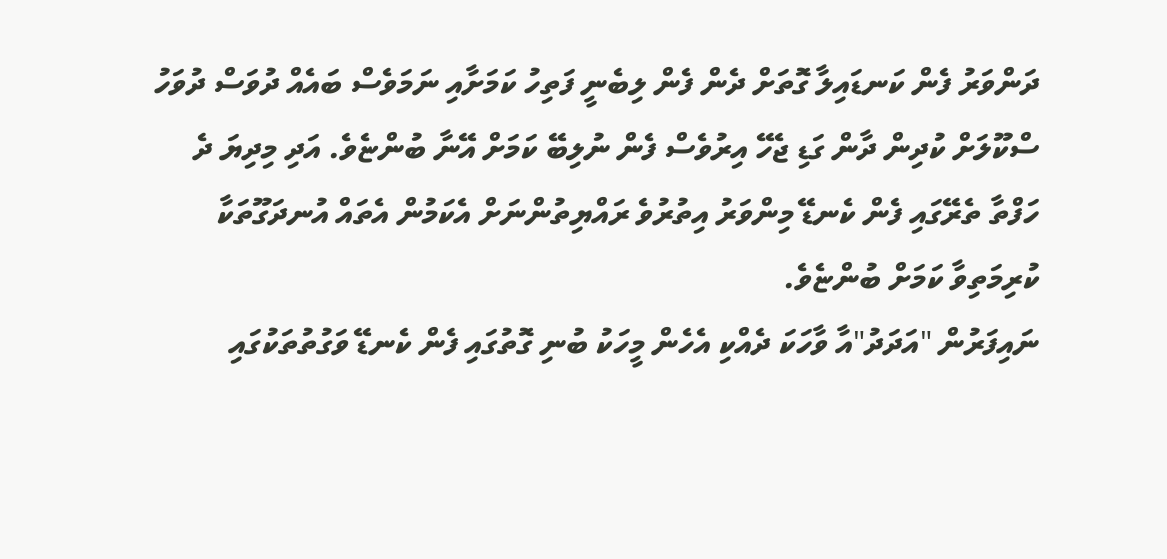ދަންވަރު ފެން ކަނޑައިލާ ގޮތަށް ދެން ފެން ލިބެނީ ފަތިހު ކަމަށާއި ނަމަވެސް ބައެއް ދުވަސް ދުވަހު ސްކޫލަށް ކުދިން ދާން ގަޑި ޖެހޭ އިރުވެސް ފެން ނުލިބޭ ކަމަށް އޭނާ ބުންޏެވެ. އަދި މިދިޔަ ދެ ހަފްތާ ތެރޭގައި ފެން ކެނޑޭ މިންވަރު އިތުރުވެ ރައްޔިތުންނަށް އެކަމުން އެތައް އުނދަގޫތަކާ ކުރިމަތިވާ ކަމަށް ބުންޏެވެ.
ނައިފަރުން "އަދަދު"އާ ވާހަކަ ދެއްކި އެހެން މީހަކު ބުނި ގޮތުގައި ފެން ކެނޑޭ ވަގުތުތަކުގައި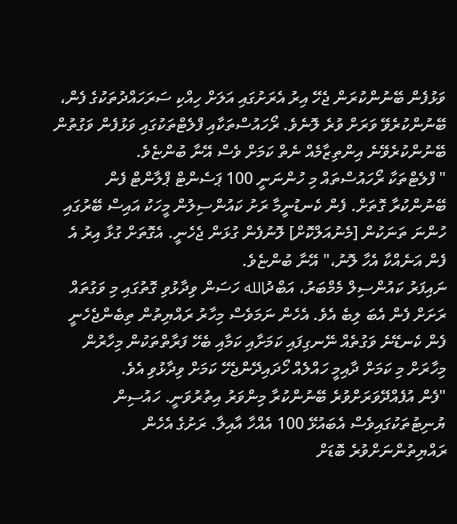ވަޅުފެން ބޭނުންކުރަން ޖެހޭ އިރު އެރަށުގައި އަލަށް ހިއްކި ސަރަހައްދުތަކުގެ ފެން، ބޭނުންކުރެވޭ ވަރަށް ވުރެ ލޮނެވެ. ރޯހައުސްތަކާއި ފްލެޓްތަކުގައި ވަޅުފެން ވަގުތުން ބޭނުންކުރެވޭނެ އިންތިޒާމެއް ނެތް ކަމަށް ވެސް އޭނާ ބުންޏެވެ.
" ފްލެޓްތަކާ ރޯހައުސްތައް މި ހުންނަނީ 100 ޕަސެންޓް ޕްލާންޓް ފެން ބޭނުންކުރާ ގޮތަށް. ފެން ކެނޑުނީމާ ރަށު ކައުންސިލުން މީހަކު އައިސް ބޭރުގައި ހުންނަ ތަނަކުން [މެނުއަލްކޮށް] ލޮނުފެން ގުޅަން ޖެހެނީ. އެގޮތަށް ގުޅާ އިރު އެ ފެން އަނެއްކާ އެހާ ލޮނު،" އޭނާ ބުންޏެވެ.
ނައިފަރު ކައުންސިލް މެމްބަރު، އަބްދުالله ހަސަން ވިދާޅުވި ގޮތުގައި މި ވަގުތައް ރަށަށް ފެން އެބަ ލިބެ އެވެ. އެހެން ނަމަވެސް މިހާރު ރައްޔިތުން ތިބެންޖެހެނީ ފެން ކެނޑޭނެ ވަގުތެއް ނޭނގިފައި ކަމަށާއި ކަމާއި ބެހޭ ފަރާތްތަކުން މިހާރުން މިހާރަށް މި ކަމަށް ދާއިމީ ހައްލެއް ހޯދައިދޭންޖެހޭ ކަމަށް ވިދާޅުވި އެވެ.
"ފެން އުފެއްދޭވަރަށްވުރެ ބޭނުންކުރާ މިންވަރު އިތުރުވަނީ. ހައުސިން ޔުނިޓުތަކުގައިވެސް އެބައުޅޭ 100 އެއްހާ އާއިލާ. ރަށުގެ އެހެން ރައްޔިތުންނަށްވުރެ ބޮޑަށް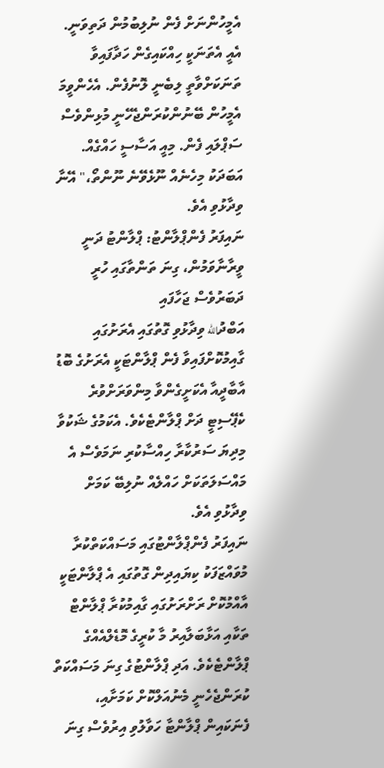އެމީހުންނަށް ފެން ނުލިބުމުން ދަތިވަނީ. އެއީ އެތަނަކީ ހިއްކައިގެން ހަދާފައިވާ ތަނަކަށްވާތީ ލިބެނީ ލޮނުފެން. އެހެންވީމަ އެމީހުން ބޭނުންކުރަންޖެހޭނީ މުޅިންވެސް ސަޕްލައި ފެން. މިއީ އަސާސީ ހައްގެއް. އަބަދަކު މިހެނެއް ނޫޅެވޭނެ ނޫންތޯ،" އޭނާ ވިދާޅުވި އެވެ.
ނައިފަރު ފެންޕްލާންޓު: ޕްލާންޓު ދަނީ ވީރާނާވަމުން، ގިނަ ތަންތާގައި ހުރީ ދަބަރުވެސް ޖަހާފައި
އަބްދުالله ވިދާޅުވި ގޮތުގައި އެރަށުގައި ގާއިމުކޮށްފައިވާ ފެން ޕްލާންޓަކީ އެރަށުގެ ބޮޑު އާބާދީއާ އެކަށީގެންވާ މިންވަރަށްވުރެ ކެޕޭސިޓީ ދަށް ޕްލާންޓެކެވެ. އެކަމުގެ ޝަކުވާ މިދިޔަ ސަރުކާރާ ހިއްސާކުރި ނަމަވެސް އެ މައްސަލަތަކަށް ހައްލެއް ނުލިބޭ ކަމަށް ވިދާޅުވި އެވެ.
ނައިފަރު ފެންޕްލާންޓުގައި މަސައްކަތްކުރާ މުވައްޒަފަކު ކިޔައިދިން ގޮތުގައި އެ ޕްލާންޓަކީ އާއްމުކޮށް ރަށްރަށުގައި ގާއިމުކުރާ ޕްލާންޓް ތަކާއި އަޅާބަލާއިރު މާ ކުރީގެ މޮޑެލްއެއްގެ ޕްލާންޓެކެވެ. އަދި ޕްލާންޓުގެ ގިނަ މަސައްކަތް ކުރަންޖެހެނީ މެނުއަލްކޮށް ކަމަށާއި، ފެނަކައިން ޕްލާންޓާ ހަވާލުވި އިރުވެސް ގިނަ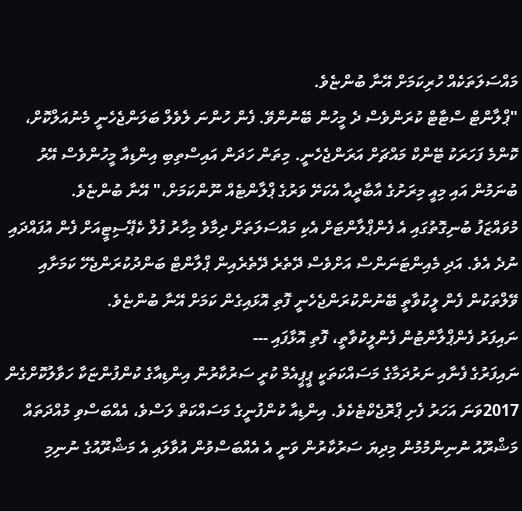މައްސަލަތަކެއް ހުރިކަމަށް އޭނާ ބުންޏެވެ.
"ޕްލާންޓް ސްޓާޓް ކުރަންވެސް ދެ މީހުން ބޭނުންވޭ. ފެން ހުންނަ ލެވެލް ބަލަންޖެހެނީ މެނުއަލްކޮށް، ކޮންމެ ފަހަރަކު ޓޭންކް މައްޗަށް އަރަންޖެހެނީ. މިތަން ހަދަން އައިސްތިބި އިންޑިއާ މީހުންވެސް އޭރު ބުނަމުން އައި މިއީ މިރަށުގެ އާބާދީއާ އެކަށޭ ވަރުގެ ޕްލާންޓެއް ނޫންކަމަށް،" އޭނާ ބުންޏެވެ.
މުވައްޒަފު ބުނިގޮތުގައި އެ ފެންޕްލާންޓަށް އެކި މައްސަލަތަށް ދިމާވެ މިހާރު ފުލް ކެޕޭސިޓީއަށް ފެން އުފައްދައި ނުދެ އެވެ. އަދި މެއިންޓަނަންސް އަށްވެސް ދޭތެރެ ދޭތެރެއިން ޕްލާންޓް ބަންދުކުރަންޖެހޭ ކަމަށާއި ވޭލްތަކުން ފެން ލީކުވާތީ ބޭނުންކުރަންޖެހެނީ ފޮތި އޮޅައިގެން ކަމަށް އޭނާ ބުންޏެވެ.
ނައިފަރު ފެންޕްލާންޓުން ފެންލީކުވާތީ، ފޮތި އޮޅާފައި ---
ނައިފަރުގެ ފެނާއި ނަރުދަމާގެ މަސައްކަތަކީ ޕީޕީއެމް ކުރީ ސަރުކާރުން އިންޑިއާގެ ކުންފުންޏަކާ ހަވާލުކޮށްގެން 2017ވަނަ އަހަރު ފެށި ޕްރޮޖެކްޓެކެވެ. އިންޑިއާ ކުންފުނީގެ މަސައްކަތް ލަސްވެ، އެއްބަސްވި މުއްދަތައް މަޝްރޫއު ނުނިންމުމުން މިދިޔަ ސަރުކާރުން ވަނީ އެ އެއްބަސްވުން އުވާލައި އެ މަޝްރޫއުގެ ނުނިމި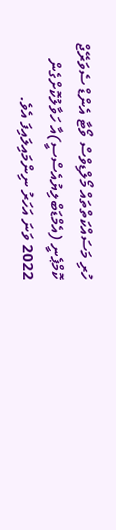ހުރި މަސައްކަތްތައް މޯލްޑިވްސް ވޯޓާ އެންޑް ސެވަރޭޖް ކޮމްޕެނީ (އެމްޑަބްލިޔުއެސްސީ)އާ ހަވާލުކޮށްގެން 2022 ވަނަ އަހަރު ނިންމައިލައިފަ އެވެ.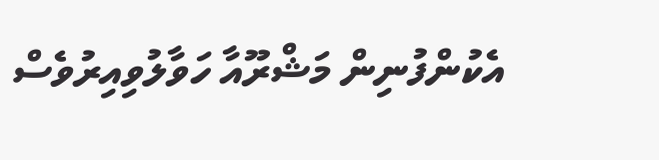އެކުންފުނިން މަޝްރޫއާ ހަވާލުވިއިރުވެސް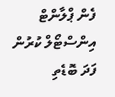ފެން ޕްލާންޓް އިންސްޓޯލް ކުރުން ފަދަ ބޮޑެތި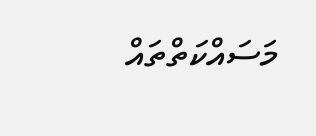މަސައްކަތްތައް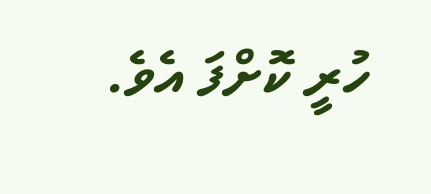ހުރީ ކޮށްފަ އެވެ.